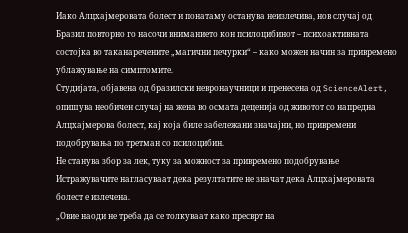Иако Алцхајмеровата болест и понатаму останува неизлечива, нов случај од Бразил повторно го насочи вниманието кон псилоцибинот – психоактивната состојка во таканаречените „магични печурки“ – како можен начин за привремено ублажување на симптомите.
Студијата, објавена од бразилски невронаучници и пренесена од ScienceAlert, опишува необичен случај на жена во осмата деценија од животот со напредна Алцхајмерова болест, кај која биле забележани значајни, но привремени подобрувања по третман со псилоцибин.
Не станува збор за лек, туку за можност за привремено подобрување
Истражувачите нагласуваат дека резултатите не значат дека Алцхајмеровата болест е излечена.
„Овие наоди не треба да се толкуваат како пресврт на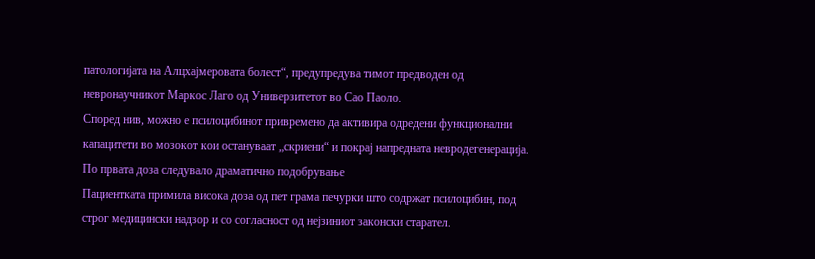патологијата на Алцхајмеровата болест“, предупредува тимот предводен од невронаучникот Маркос Лаго од Универзитетот во Сао Паоло.
Според нив, можно е псилоцибинот привремено да активира одредени функционални капацитети во мозокот кои остануваат „скриени“ и покрај напредната невродегенерација.
По првата доза следувало драматично подобрување
Пациентката примила висока доза од пет грама печурки што содржат псилоцибин, под строг медицински надзор и со согласност од нејзиниот законски старател.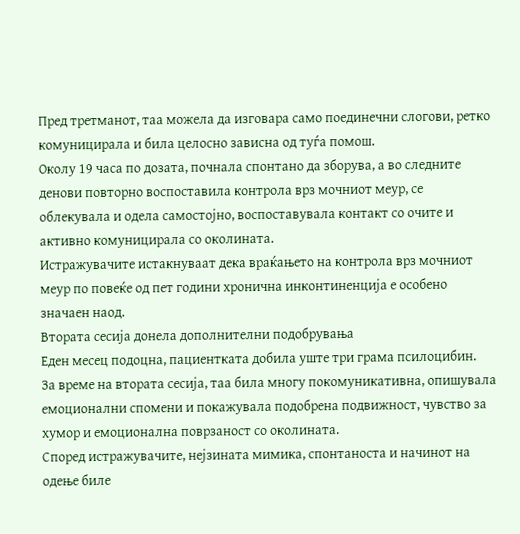Пред третманот, таа можела да изговара само поединечни слогови, ретко комуницирала и била целосно зависна од туѓа помош.
Околу 19 часа по дозата, почнала спонтано да зборува, а во следните денови повторно воспоставила контрола врз мочниот меур, се облекувала и одела самостојно, воспоставувала контакт со очите и активно комуницирала со околината.
Истражувачите истакнуваат дека враќањето на контрола врз мочниот меур по повеќе од пет години хронична инконтиненција е особено значаен наод.
Втората сесија донела дополнителни подобрувања
Еден месец подоцна, пациентката добила уште три грама псилоцибин.
За време на втората сесија, таа била многу покомуникативна, опишувала емоционални спомени и покажувала подобрена подвижност, чувство за хумор и емоционална поврзаност со околината.
Според истражувачите, нејзината мимика, спонтаноста и начинот на одење биле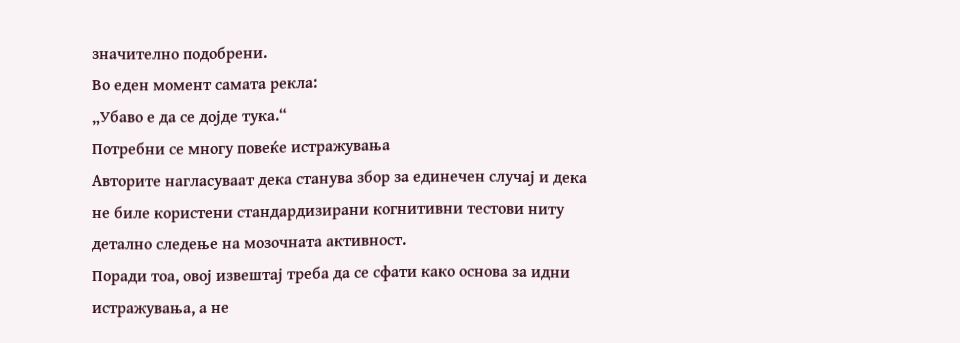значително подобрени.
Во еден момент самата рекла:
„Убаво е да се дојде тука.“
Потребни се многу повеќе истражувања
Авторите нагласуваат дека станува збор за единечен случај и дека не биле користени стандардизирани когнитивни тестови ниту детално следење на мозочната активност.
Поради тоа, овој извештај треба да се сфати како основа за идни истражувања, а не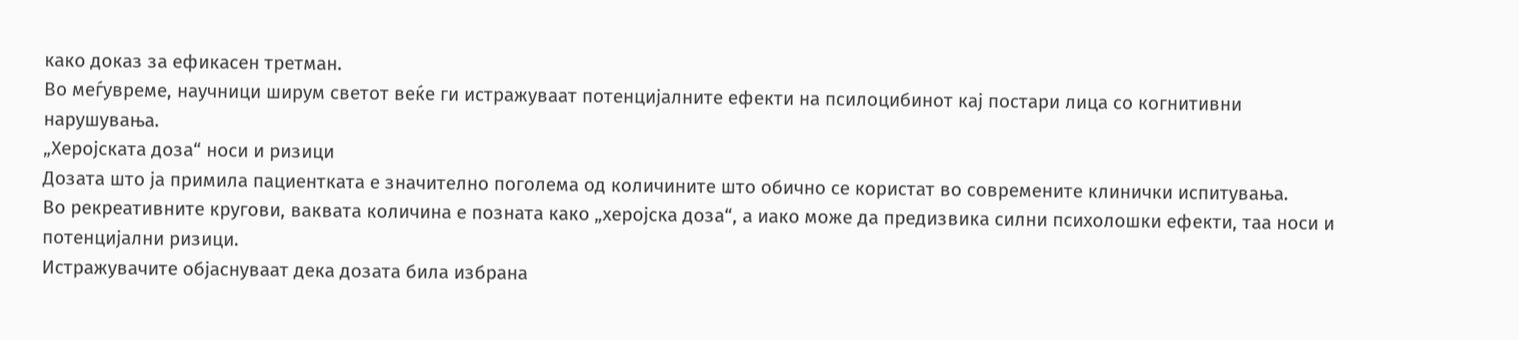како доказ за ефикасен третман.
Во меѓувреме, научници ширум светот веќе ги истражуваат потенцијалните ефекти на псилоцибинот кај постари лица со когнитивни нарушувања.
„Херојската доза“ носи и ризици
Дозата што ја примила пациентката е значително поголема од количините што обично се користат во современите клинички испитувања.
Во рекреативните кругови, ваквата количина е позната како „херојска доза“, а иако може да предизвика силни психолошки ефекти, таа носи и потенцијални ризици.
Истражувачите објаснуваат дека дозата била избрана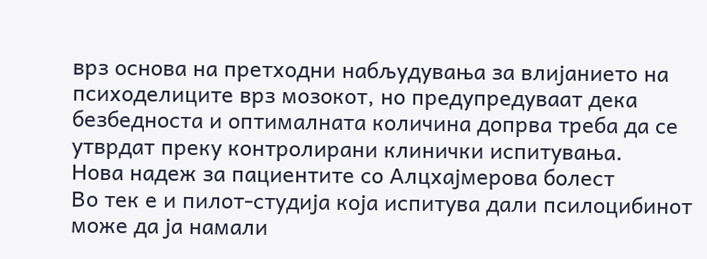врз основа на претходни набљудувања за влијанието на психоделиците врз мозокот, но предупредуваат дека безбедноста и оптималната количина допрва треба да се утврдат преку контролирани клинички испитувања.
Нова надеж за пациентите со Алцхајмерова болест
Во тек е и пилот-студија која испитува дали псилоцибинот може да ја намали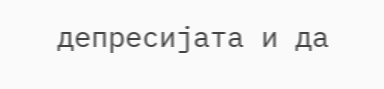депресијата и да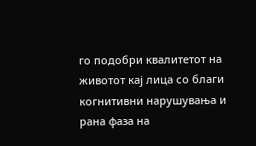го подобри квалитетот на животот кај лица со благи когнитивни нарушувања и рана фаза на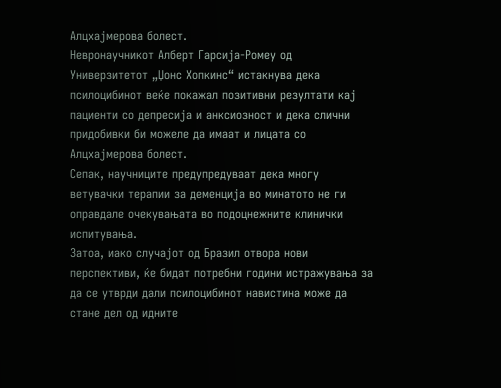Алцхајмерова болест.
Невронаучникот Алберт Гарсија-Ромеу од Универзитетот „Џонс Хопкинс“ истакнува дека псилоцибинот веќе покажал позитивни резултати кај пациенти со депресија и анксиозност и дека слични придобивки би можеле да имаат и лицата со Алцхајмерова болест.
Сепак, научниците предупредуваат дека многу ветувачки терапии за деменција во минатото не ги оправдале очекувањата во подоцнежните клинички испитувања.
Затоа, иако случајот од Бразил отвора нови перспективи, ќе бидат потребни години истражувања за да се утврди дали псилоцибинот навистина може да стане дел од идните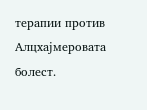терапии против Алцхајмеровата болест.